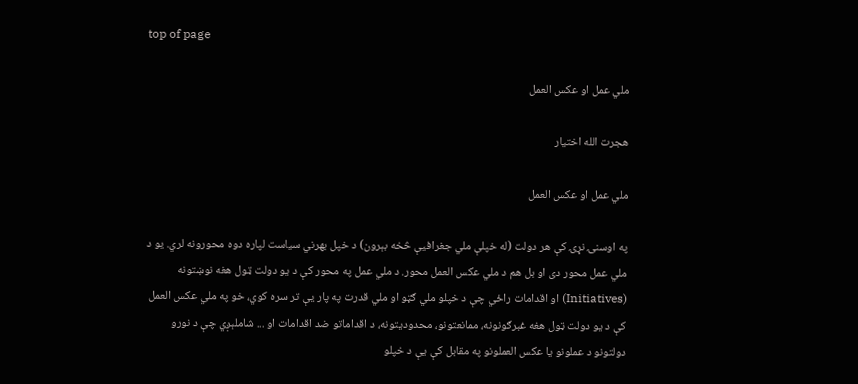top of page

ملي عمل او عکس العمل

هجرت الله اختيار

ملي عمل او عکس العمل

په اوسنۍ نړۍ کې هر دولت (له خپلې ملي جغرافيې څخه بېرون) د خپل بهرني سياست لپاره دوه محورونه لري. يو د ملي عمل محور دی او بل هم د ملي عکس العمل محور. د ملي عمل په محور کې د يو دولت ټول هغه نوښتونه (Initiatives) او اقدامات راځي چې د خپلو ملي ګټو او ملي قدرت په پار یې تر سره کوي، خو په ملي عکس العمل کې د يو دولت ټول هغه غبرګونونه، ممانعتونو، محدوديتونه، د اقداماتو ضد اقدامات او ... شاملېږي چې د نورو دولتونو د عملونو يا عکس العملونو په مقابل کې یې د خپلو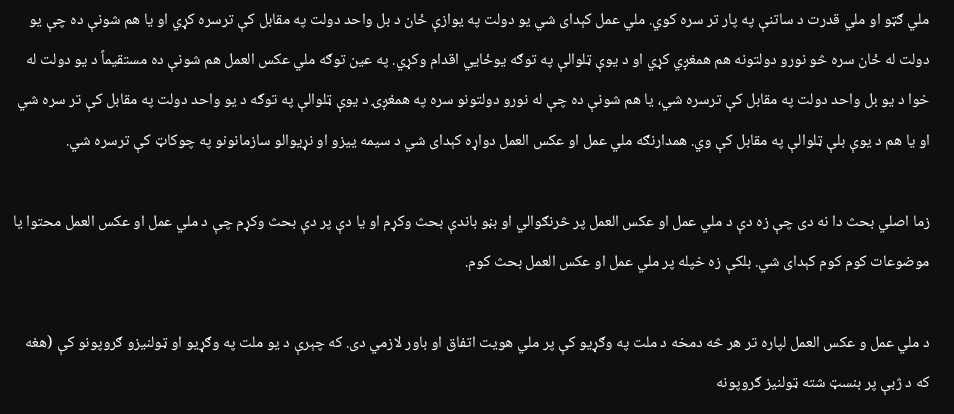ملي ګټو او ملي قدرت د ساتنې په پار تر سره کوي. ملي عمل کېدای شي يو دولت په يوازې ځان د بل واحد دولت په مقابل کې ترسره کړي او يا هم شونې ده چې يو دولت له ځان سره څو نورو دولتونه هم همغږي کړي او د يوې ټلوالې په توګه يوځايي اقدام وکړي. په عين توګه ملي عکس العمل هم شونې ده مستقيماً د يو دولت له خوا د يو بل واحد دولت په مقابل کې ترسره شي، يا هم شونې ده چې له نورو دولتونو سره په همغږۍ د يوې ټلوالې په توګه د يو واحد دولت په مقابل کې تر سره شي او يا هم د يوې بلې ټلوالې په مقابل کې وي. همدارنګه ملي عمل او عکس العمل دواړه کېدای شي د سيمه يیزو او نړيوالو سازمانونو په چوکاټ کې ترسره شي.

زما اصلي بحث دا نه دی چې زه دې د ملي عمل او عکس العمل پر څرنګوالي او بڼو باندې بحث وکړم او يا دې پر دې بحث وکړم چې د ملي عمل او عکس العمل محتوا يا موضوعات کوم کوم کېدای شي. بلکې زه خپله پر ملي عمل او عکس العمل بحث کوم.

د ملي عمل و عکس العمل لپاره تر هر څه دمخه د ملت په وګړيو کې پر ملي هويت اتفاق او باور لازمي دی. که چېرې د يو ملت په وګړيو او ټولنيزو ګروپونو کې (هغه که د ژبې پر بنسټ شته ټولنيز ګروپونه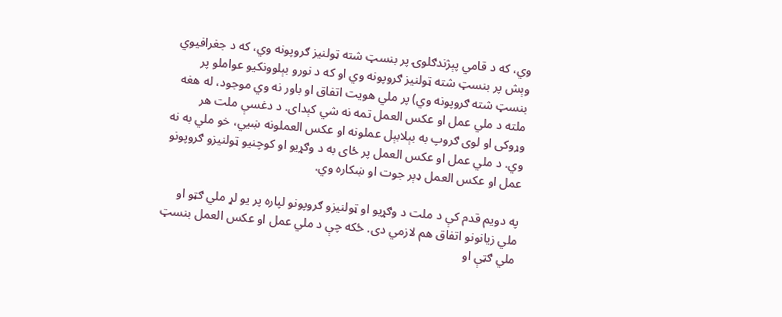وي، که د قامي پېژندګلوۍ پر بنسټ شته ټولنيز ګروپونه وي، که د جغرافيوي وېش پر بنسټ شته ټولنيز ګروپونه وي او که د نورو بېلوونکيو عواملو پر بنسټ شته ګروپونه وي) پر ملي هويت اتفاق او باور نه وي موجود، له هغه ملته د ملي عمل او عکس العمل تمه نه شي کېدای. د دغسې ملت هر وړوکی او لوی ګروپ به بېلابېل عملونه او عکس العملونه ښيي، خو ملي به نه وي. د ملي عمل او عکس العمل پر ځای به د وګړيو او کوچنيو ټولنيزو ګروپونو عمل او عکس العمل ډېر جوت او ښکاره وي.

په دويم قدم کې د ملت د وګړيو او ټولنيزو ګروپونو لپاره پر یو لړ ملي ګټو او ملي زيانونو اتفاق هم لازمي دی. ځکه چې د ملي عمل او عکس العمل بنسټ ملي ګټې او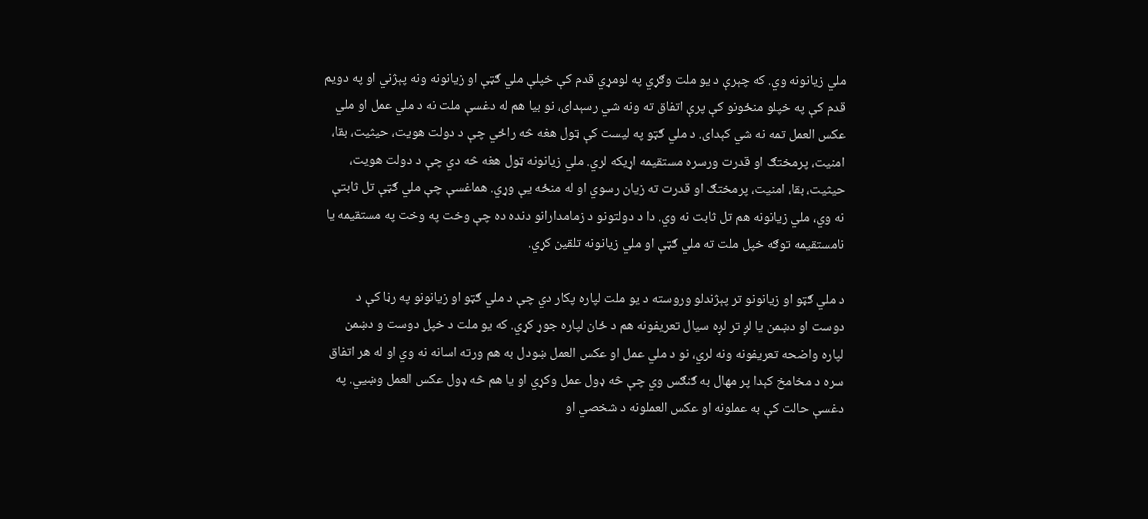ملي زيانونه وي. که چېرې د يو ملت وګړي په لومړي قدم کې خپلې ملي ګټې او زيانونه ونه پېژني او په دويم قدم کې په خپلو منځونو کې پرې اتفاق ته ونه شي رسېدای، نو بيا هم له دغسې ملت نه د ملي عمل او ملي عکس العمل تمه نه شي کېدای. د ملي ګټو په ليست کې ټول هغه څه راځي چې د دولت هويت،‌ حيثيت، بقا، امنيت، پرمختګ او قدرت ورسره مستقيمه اړيکه لري. ملي زيانونه ټول هغه څه دي چې د دولت هويت، حيثیت،‌ بقا، امنيت، پرمختګ او قدرت ته زيان رسوي او له منځه يې وړي. هماغسې چې ملي ګټې تل ثابتې نه وي، ملي زيانونه هم تل ثابت نه وي. دا د دولتونو د زمامدارانو دنده ده چې وخت په وخت په مستقيمه يا نامستقيمه توګه خپل ملت ته ملي ګټې او ملي زيانونه تلقين کړي.

د ملي ګټو او زيانونو تر پېژندلو وروسته د يو ملت لپاره پکار دي چې د ملي ګټو او زيانونو په رڼا کې د دوست او دښمن يا لږ تر لږه سيال تعريفونه هم د ځان لپاره جوړ کړي. که يو ملت د خپل دوست و دښمن لپاره واضحه تعريفونه ونه لري، نو د ملي عمل او عکس العمل ښودل به هم ورته اسانه نه وي او له هر اتفاق سره د مخامخ کېدا پر مهال به ګنګس وي چې څه ډول عمل وکړي او يا هم څه ډول عکس العمل وښيي. په دغسې حالت کې به عملونه او عکس العملونه د شخصي او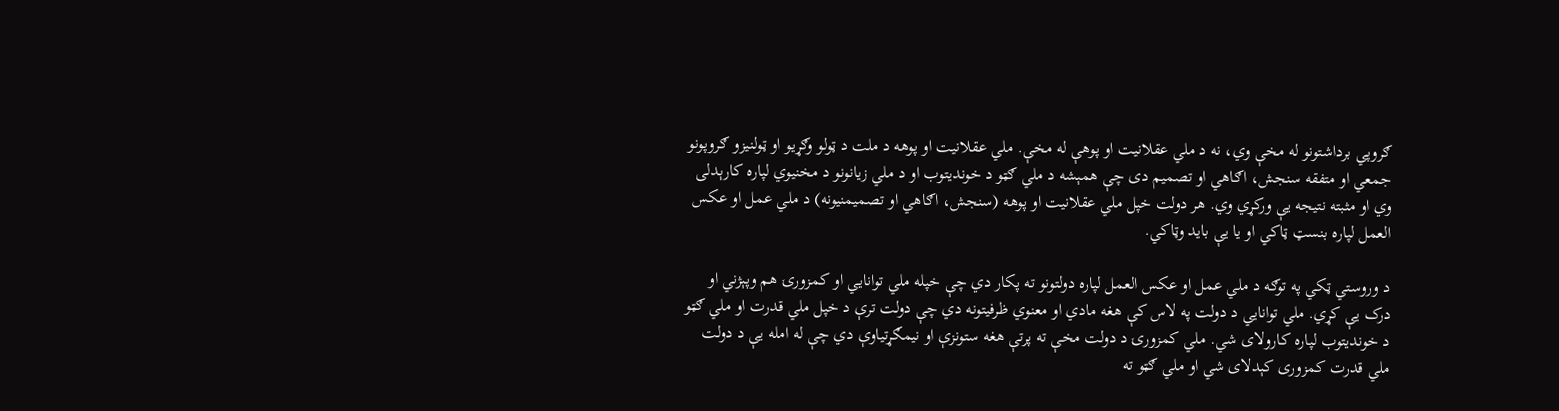ګروپي برداشتونو له مخې وي، نه د ملي عقلانيت او پوهې له مخې. ملي‌ عقلانيت او پوهه د ملت د ټولو وګړيو او ټولنيزو ګروپونو جمعي او متفقه سنجش، اګاهي او تصميم دی چې همېشه د ملي ګټو د خونديتوب او د ملي زيانونو د مخنيوي لپاره کارېدلی وي او مثبته نتيجه یې ورکړي وي. هر دولت خپل ملي عقلانيت او پوهه (سنجش، اګاهي او تصميمنيونه) د ملي عمل او عکس العمل لپاره بنسټ ټاکي او يا یې بايد وټاکي.

د وروستي ټکي په توګه د ملي عمل او عکس العمل لپاره دولتونو ته پکار دي چې خپله ملي توانايي او کمزورۍ هم وپېژني او درک یې کړي. ملي توانايي د دولت په لاس کې هغه مادي او معنوي ظرفيتونه دي چې دولت ترې د خپل ملي قدرت او ملي ګټو د خونديتوب لپاره کارولای شي. ملي کمزورۍ د دولت مخې ته پرتې هغه ستونزې او نيمګړتياوې دي چې له امله یې د دولت ملي قدرت کمزوری کېدلای شي او ملي ګټو ته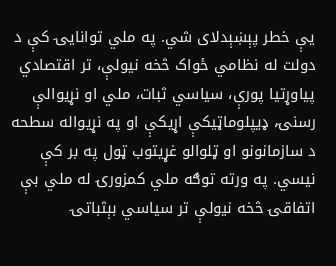یې خطر پېښېدلای شي. په ملي توانايۍ کې د دولت له نظامي ځواک څخه نيولې،‌ تر اقتصادي پياوړتيا پورې، سياسي ثبات، ملي او نړيوالې رسنۍ، ډيپلوماټيکې اړيکې او په نړيواله سطحه د سازمانونو او ټلوالو غړيتوب ټول په بر کې نيسي. په ورته توګه ملي کمزورۍ له ملي بې اتفاقۍ څخه نيولې تر سياسي بېثباتۍ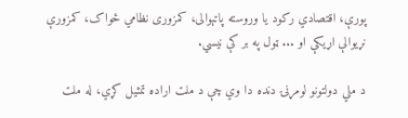پورې، اقتصادي رکود يا وروسته پاتېوالی، کمزوری نظامي ځواک، کمزورې نړيوالې اړيکې او ... ټول په بر کې نیسي.

د ملي دولتونو لومړنۍ دنده دا وي چې د ملت اراده تمثيل کړي، له ملت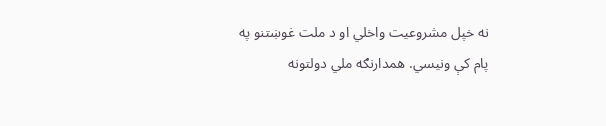نه خپل مشروعيت واخلي او د ملت غوښتنو په پام کې ونيسي. همدارنګه ملي دولتونه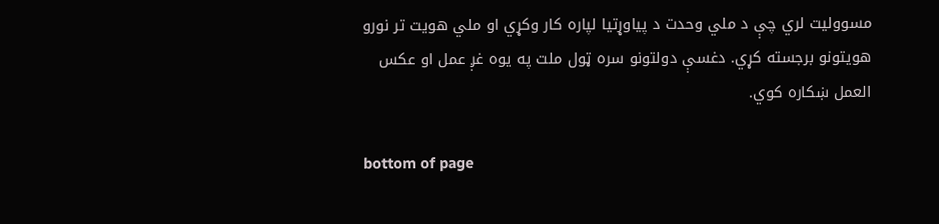مسووليت لري چې د ملي وحدت د پياوړتيا لپاره کار وکړي او ملي هويت تر نورو هويتونو برجسته کړي. دغسې دولتونو سره ټول ملت په يوه غږ عمل او عکس العمل ښکاره کوي.

bottom of page